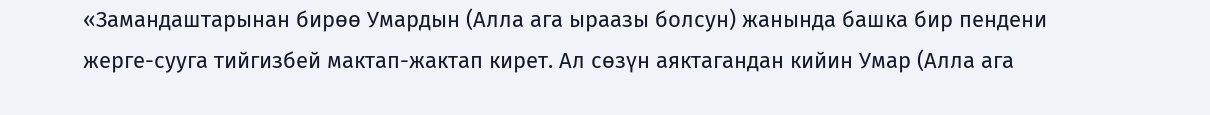«Замандаштарынан бирөө Умардын (Алла ага ыраазы болсун) жанында башка бир пендени жерге-сууга тийгизбей мактап-жактап кирет. Ал сөзүн аяктагандан кийин Умар (Алла ага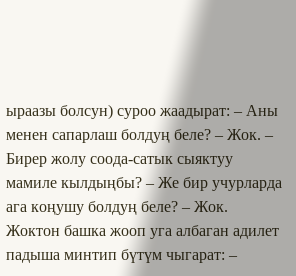ыраазы болсун) суроо жаадырат: – Аны менен сапарлаш болдуң беле? – Жок. – Бирер жолу соода-сатык сыяктуу мамиле кылдыңбы? – Же бир учурларда ага коңушу болдуң беле? – Жок. Жоктон башка жооп уга албаган адилет падыша минтип бүтүм чыгарат: –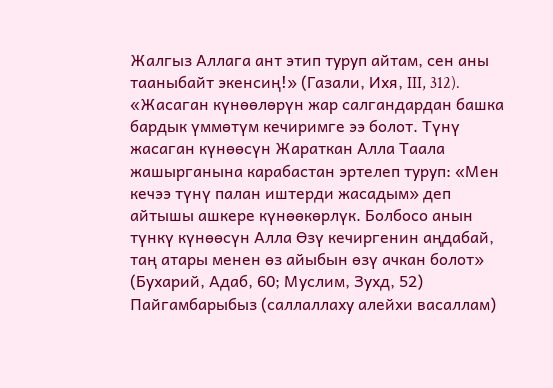Жалгыз Аллага ант этип туруп айтам, сен аны тааныбайт экенсиң!» (Газали, Ихя, III, 312).
«Жасаган күнөөлөрүн жар салгандардан башка бардык үммөтүм кечиримге ээ болот. Түнү жасаган күнөөсүн Жараткан Алла Таала жашырганына карабастан эртелеп туруп: «Мен кечээ түнү палан иштерди жасадым» деп айтышы ашкере күнөөкөрлүк. Болбосо анын түнкү күнөөсүн Алла Өзү кечиргенин аңдабай, таң атары менен өз айыбын өзү ачкан болот» (Бухарий, Адаб, 60; Муслим, Зухд, 52)
Пайгамбарыбыз (саллаллаху алейхи васаллам)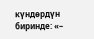күндөрдүн биринде: «–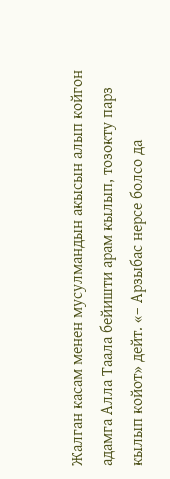Жалган касам менен мусулмандын акысын алып койгон адамга Алла Таала бейишти арам кылып, тозокту парз кылып койот» дейт. «– Арзыбас нерсе болсо да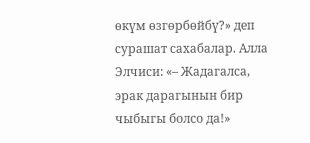өкүм өзгөрбөйбү?» деп сурашат сахабалар. Алла Элчиси: «– Жадагалса, эрак дарагынын бир чыбыгы болсо да!»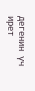дегенин үч ирет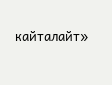кайталайт»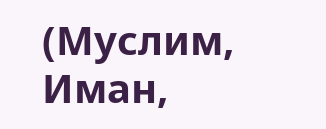(Муслим, Иман,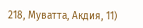218, Муватта, Акдия, 11)